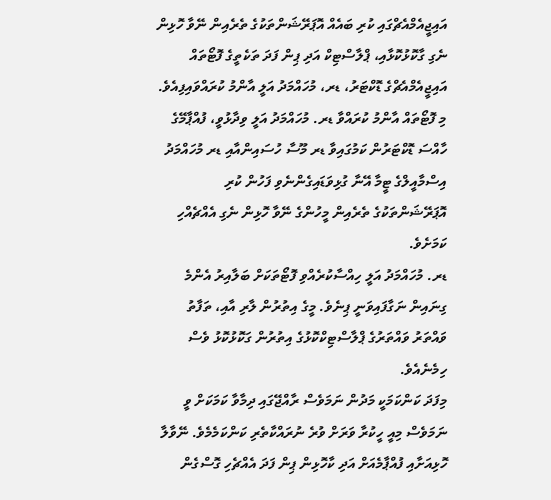އައިޖީއެމްއެޗްގައި ކުރި ބައެއް އޮޕަރޭޝަންތަކުގެ ތެރެއިން ނޭވާ ހޮޅިން ނެގި ގާކޮޅުކޮޅާއި، ޕްލާސްޓިކް އަދި ޕިން ފަދަ ތަކެތީގެ ފޮޓޯތައް އައިޖީއެމްއެޗްގެ ޑޮކްޓަރު، ޑރ، މުހައްމަދު އަލީ އާންމު ކުރައްވައިފިއެވެ.
މި ފޮޓޯތައް އާންމު ކުރައްވާ ޑރ. މުހައްމަދު އަލީ ވިދާޅުވީ، ފުއްޕާމޭގެ ހާއްސަ ޑޮކްޓަރުން ކަމުގައިވާ ޑރ މޫސާ ހުސައިންއާއި ޑރ މުހައްމަދު އިސްމާއީލްގެ ޓީމާ އޭނާ ގުޅިވަޑައިގެންނެވި ފަހުން ކުރި އޮޕަރޭޝަންތަކުގެ ތެރެއިން މީހުންގެ ނޭވާ ހޮޅިން ނެގި އެއްޗެއްހި ކަމަށެވެ.
ޑރ. މުހައްމަދު އަލީ ހިއްސާކުރެއްވި ފޮޓޯތަކަށް ބަލާއިރު އެންމެ ގިނައިން ނަގާފައިވަނީ ޕިނެވެ. މީގެ އިތުރުން ލާރި އާއި، ތަފާތު ވައްތަރު ވައްތަރުގެ ޕްލާސްޓިކްކޮޅުގެ އިތުރުން ގަކޮޅުކޮޅު ވެސް ހިމެނެއެވެ.
މިފަދަ ކަންކަމަކީ މަދުން ނަމަވެސް ރާއްޖޭގައި ދިމާވާ ކަމަކަށް ވީ ނަމަވެސް މިއީ ހީކުރާ ވަރަށް ވުރެ ނުރައްކާތެރި ކަންކަމެމެވެ. ނޭވާލާ ހޮޅިއަށާއި ފުއްޕާމެއަށް އަދި ކާހޮޅިން ޕިން ފަދަ އެއްޗެހި ގޮސްގެން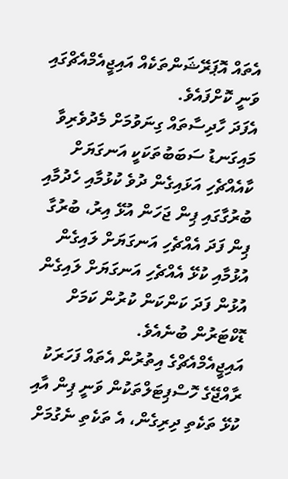އެތައް އޮޕަރޭޝަންތަކެއް އައިޖީއެމްއެޗްގައި ވަނީ ކޮށްފައެވެ.
އެފަދަ ހާދިސާތައް ގިނަވުމަށް މެދުވެރިވާ މައިގަނޑު ސަބަބުތަކަކީ އަނގަޔަށް ކާއެއްޗެހި އަޅައިގެން ދުވެ ކުޅުމާއި ހެދުމާއި ބުރުގާގައި ޕިން ޖަހަން އުޅޭ އިރު، ބުރުގާ ޕިން ފަދަ އެއްޗެހި އަނގަޔަށް ލައިގެން އުޅުމާއި ކުޅޭ އެއްޗެހި އަނގަޔަށް ލައިގެން އުޅުން ފަދަ ކަންކަން ކުރުން ކަމަށް ޑޮކްޓަރުން ބުނެއެވެ.
އައިޖީއެމްއެޗްގެ އިތުރުން އެތައް ފަހަރަކު ރާއްޖޭގެ ހޮސްޕިޓަލްތަކުން ވަނީ ޕިން އާއި ކުޅޭ ތަކެތި ދިރިގެން، އެ ތަކެތި ނެގުމަށް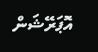އޮޕަރޭޝަން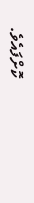ކޮށްފައެވެ.